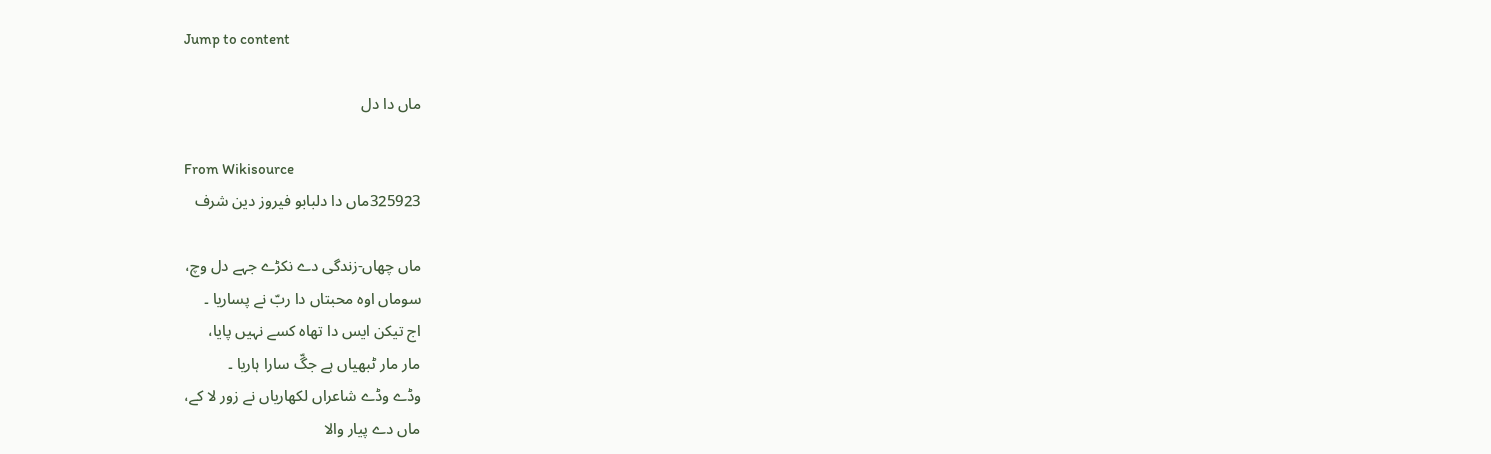Jump to content

ماں دا دل

From Wikisource
325923ماں دا دلبابو فیروز دین شرف

ماں چھاں-زندگی دے نکڑے جہے دل وچ،
سوماں اوہ محبتاں دا ربّ نے پساریا ۔
اج تیکن ایس دا تھاہ کسے نہیں پایا،
مار مار ٹبھیاں ہے جگّ سارا ہاریا ۔
وڈے وڈے شاعراں لکھاریاں نے زور لا کے،
ماں دے پیار والا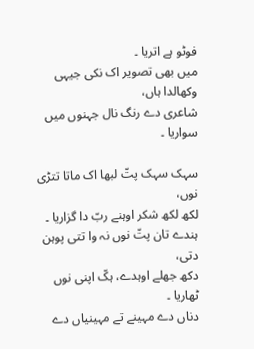فوٹو ہے اتریا ۔
میں بھی تصویر اک نکی جیہی وکھالدا ہاں،
شاعری دے رنگ نال جہنوں میں سواریا ۔

سہک سہک پتّ لبھا اک ماتا تتڑی نوں،
لکھ لکھ شکر اوہنے ربّ دا گزاریا ۔
ہندے تان پتّ نوں نہ وا تتی پوہن دتی،
دکھ جھلے اوہدے، ہکّ اپنی نوں ٹھاریا ۔
دناں دے مہینے تے مہینیاں دے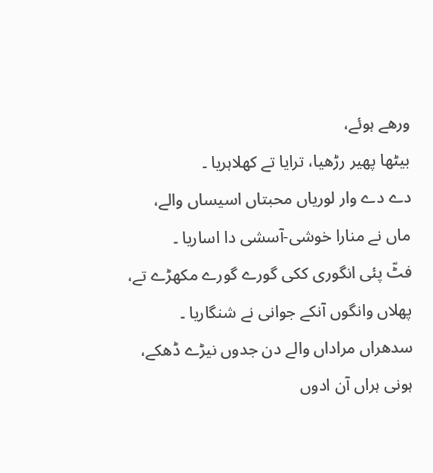ورھے ہوئے،
بیٹھا پھیر رڑھیا، ترایا تے کھلاہریا ۔
دے دے وار لوریاں محبتاں اسیساں والے،
ماں نے منارا خوشی-آسشی دا اساریا ۔
فٹّ پئی انگوری ککی گورے گورے مکھڑے تے،
پھلاں وانگوں آنکے جوانی نے شنگاریا ۔
سدھراں مراداں والے دن جدوں نیڑے ڈھکے،
ہونی ہراں آن ادوں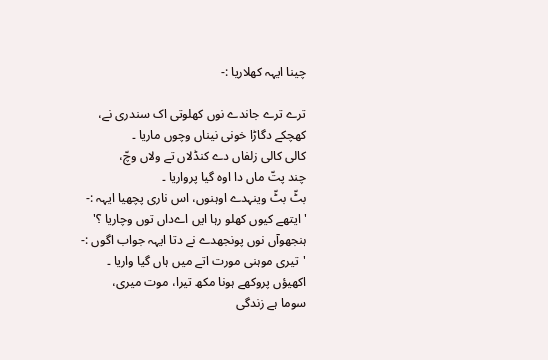چینا ایہہ کھلاریا :-

ترے ترے جاندے نوں کھلوتی اک سندری نے،
کھچکے دگاڑا خونی نیناں وچوں ماریا ۔
کالی کالی زلفاں دے کنڈلاں تے ولاں وچّ،
چند پتّ ماں دا اوہ گیا پرواریا ۔
بٹّ بٹّ وینہدے اوہنوں، اس ناری پچھیا ایہہ :-
'ایتھے کیوں کھلو رہا ایں اےداں توں وچاریا ؟'
ہنجھوآں نوں پونجھدے نے دتا ایہہ جواب اگوں :-
'تیری موہنی مورت اتے میں ہاں گیا واریا ۔
اکھیؤں پروکھے ہونا مکھ تیرا، موت میری،
سوما ہے زندگی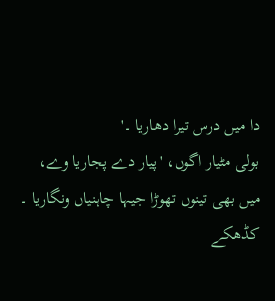دا میں درس تیرا دھاریا ۔'
بولی مٹیار اگوں، 'پیار دے پجاریا وے،
میں بھی تینوں تھوڑا جیہا چاہنیاں ونگاریا ۔
کڈھکے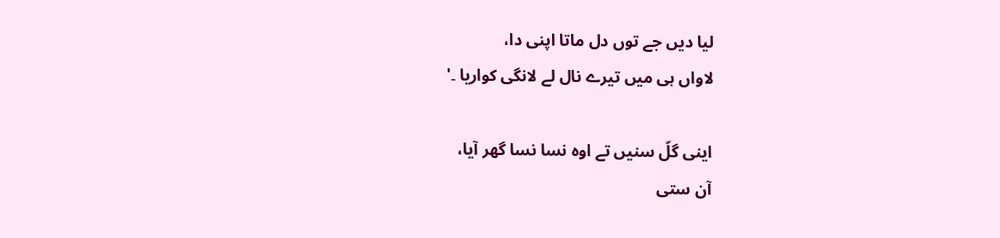لیا دیں جے توں دل ماتا اپنی دا،
لاواں ہی میں تیرے نال لے لانگی کواریا ۔'

اینی گلّ سنیں تے اوہ نسا نسا گھر آیا،
آن ستی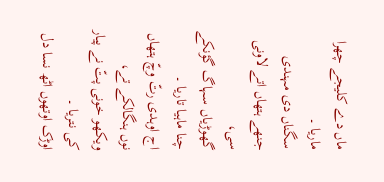ماں دے کلیجے چھرا ماریا ۔
سگناں دی مہندی جنھے ہتھاں اتے لاونی سی،
گھوڑیاں سہاگ گؤنکے چنا ماہیا تاریا ۔
اج اوہدی رتّ وچّ ہتھاں نوں ہنگالکے تے،
ویکھو خونی پتّ نے پیار کی نتریا ۔
اوڑک اوتھوں اٹھ نسا دل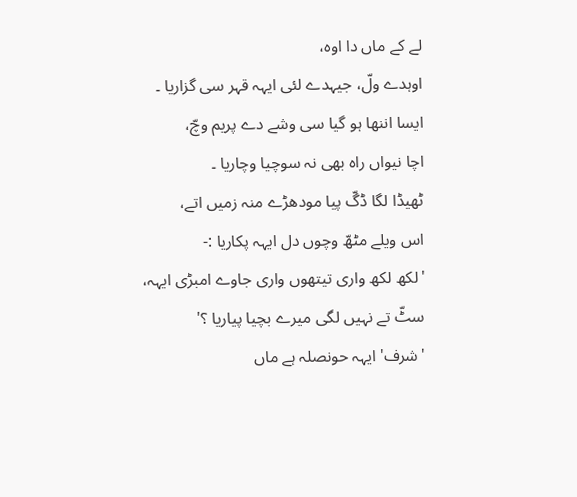لے کے ماں دا اوہ،
اوہدے ولّ، جیہدے لئی ایہہ قہر سی گزاریا ۔
ایسا اننھا ہو گیا سی وشے دے پریم وچّ،
اچا نیواں راہ بھی نہ سوچیا وچاریا ۔
ٹھیڈا لگا ڈگّ پیا مودھڑے منہ زمیں اتے،
اس ویلے مٹھّ وچوں دل ایہہ پکاریا :-
'لکھ لکھ واری تیتھوں واری جاوے امبڑی ایہہ،
سٹّ تے نہیں لگی میرے بچیا پیاریا ؟'
'شرف' ایہہ حونصلہ ہے ماں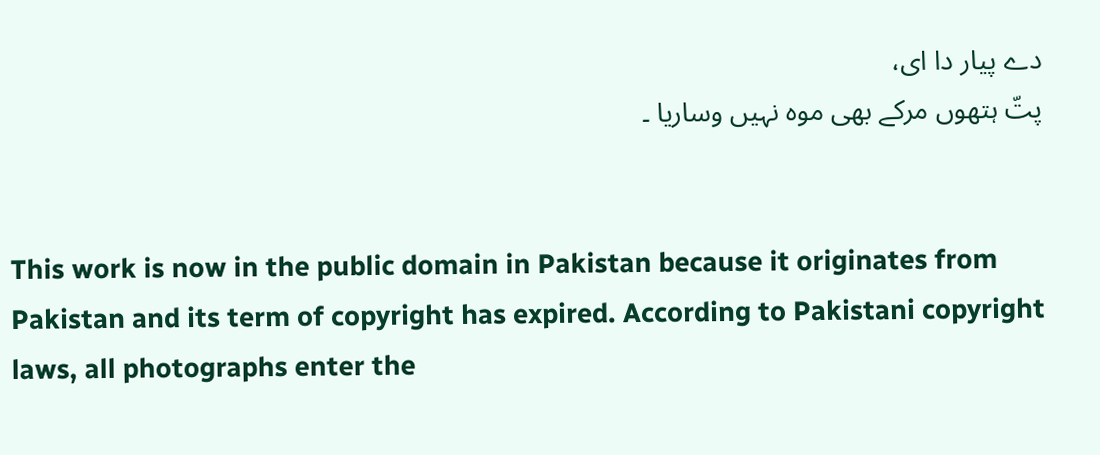دے پیار دا ای،
پتّ ہتھوں مرکے بھی موہ نہیں وساریا ۔


This work is now in the public domain in Pakistan because it originates from Pakistan and its term of copyright has expired. According to Pakistani copyright laws, all photographs enter the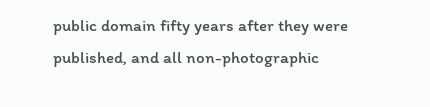public domain fifty years after they were published, and all non-photographic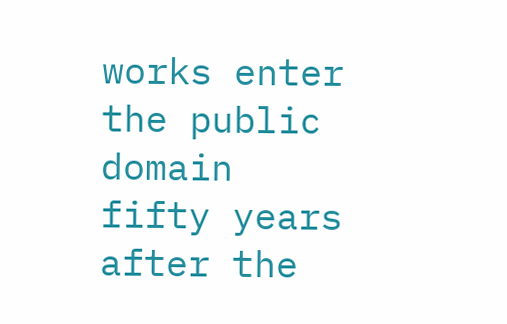works enter the public domain fifty years after the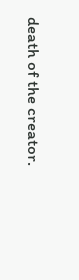death of the creator.